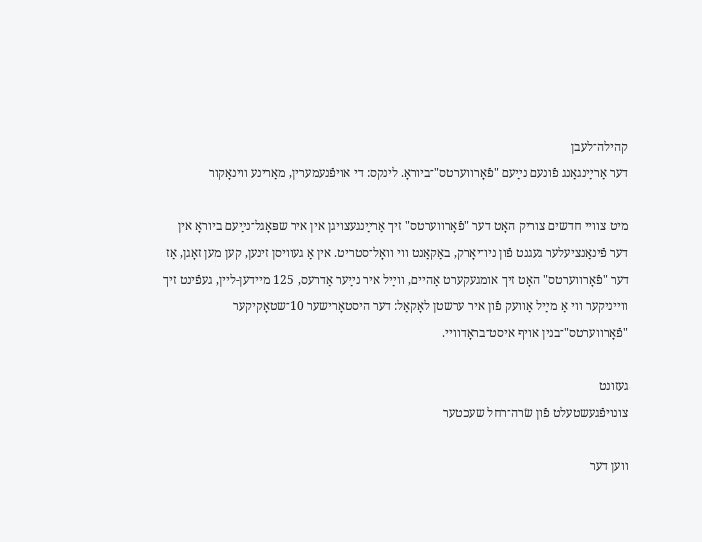קהילה־לעבן
דער אַרײַנגאַנג פֿונעם נײַעם "פֿאָרווערטס"־ביוראָ. לינקס: די אויפֿנעמערין, מאַרינע ווינאָקור

מיט צוויי חדשים צוריק האָט דער "פֿאָרווערטס" זיך אַרײַנגעצויגן אין איר שפּאָגל־נײַעם ביוראָ אין דער פֿינאַנציעלער געגנט פֿון ניו־יאָרק, באַקאַנט ווי וואָל־סטריט. אין אַ געוויסן זינען, קען מען זאָגן, אַז דער "פֿאָרווערטס" האָט זיך אומגעקערט אַהיים, ווײַל איר נײַער אַדרעס, 125 מיידען-ליין, געפֿינט זיך ווייניקער ווי אַ מײַל אַוועק פֿון איר ערשטן לאָקאַל: דער היסטאָרישער 10־שטאָקיקער "פֿאָרווערטס"־בנין אויף איסט־בראָדוויי.

געזונט
צונויפֿגעשטעלט פֿון שׂרה־רחל שעכטער

ווען דער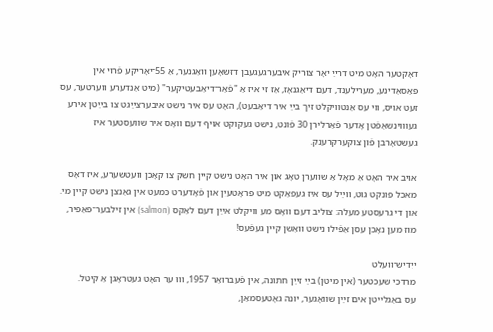דאָקטער האָט מיט דרײַ יאָר צוריק איבערגעגעבן דזשאָען וואַגנער, אַ 55־יאָריקע פֿרוי אין פּאַסאַדינע, מערילענד, דעם דיאַגנאָז, אַז זי איז אַ "פֿאַר־דיאַבעטיקער" (מיט אַנדערע ווערטער, עס זעט אויס, ווי עס אַנטוויקלט זיך בײַ איר דיאַבעט), האָט עס איר נישט איבערצײַגט צו בײַטן אירע געוווינשאַפֿטן אָדער פֿאַרלירן 30 פֿונט, נישט געקוקט אויף דעם וואָס איר שוועסטער איז געשטאָרבן פֿון צוקערקרענק.

אויב איר האָט אַ מאָל אַ שווערן טאָג און איר האָט נישט קיין חשק צו קאָכן וועטשערע, איז דאָס מאכל פּונקט גוט, ווײַל עס איז געפּאַקט מיט פּראָטעיִן און פֿאָדערט כּמעט אין גאַנצן נישט קיין מי. און די גרעסטע מעלה: צוליב דעם וואָס מע וויקלט אײַן דעם לאַקס (salmon) אין זילבער־פּאַפּיר, מוז מען נאָכן עסן אַפֿילו נישט וואַשן קיין געפֿעס!

ייִדיש־וועלט
מרדכי שעכטער (אין מיטן) בײַ זײַן חתונה, אין פֿעברואַר 1957, וווּ ער האָט געטראָגן אַ קיטל.
עס באַגלייטן אים זײַן שוואָגער, יונה גאָטעסמאַן,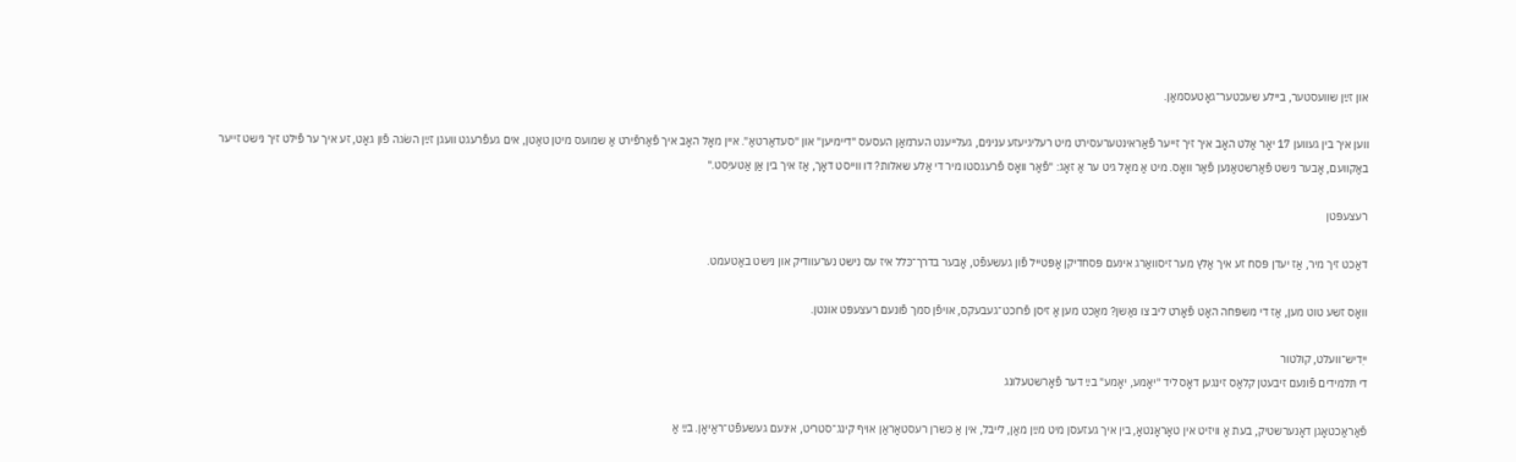און זײַן שוועסטער, ביילע שעכטער־גאָטעסמאַן.

ווען איך בין געווען 17 יאָר אַלט האָב איך זיך זייער פֿאַראינטערעסירט מיט רעליגיעזע ענינים, געלייענט הערמאַן העסעס "דיימיען" און "סעדאַרטאַ". איין מאָל האָב איך פֿאַרפֿירט אַ שמועס מיטן טאַטן, אים געפֿרעגט וועגן זײַן השׂגה פֿון גאָט, זע איך ער פֿילט זיך נישט זייער באַקוועם, אָבער נישט פֿאַרשטאַנען פֿאַר וואָס. מיט אַ מאָל גיט ער אַ זאָג: "פֿאַר וואָס פֿרעגסטו מיר די אַלע שאלות? דו ווייסט דאָך, אַז איך בין אַן אַטעיִסט."

רעצעפּטן

דאַכט זיך מיר, אַז יעדן פּסח זע איך אַלץ מער זיסוואַרג אינעם פּסחדיקן אָפּטייל פֿון געשעפֿט, אָבער בדרך־כּלל איז עס נישט נערעוודיק און נישט באַטעמט.

וואָס זשע טוט מען, אַז די משפּחה האָט פֿאָרט ליב צו נאַשן? מאַכט מען אַ זיסן פֿרוכט־געבעקס, אויפֿן סמך פֿונעם רעצעפּט אונטן.

ייִדיש־וועלט, קולטור
די תּלמידים פֿונעם זיבעטן קלאַס זינגען דאָס ליד "יאָמע, יאָמע" בײַ דער פֿאָרשטעלונג

פֿאַראַכטאָגן דאָנערשטיק, בעת אַ וויזיט אין טאָראָנטאָ, בין איך געזעסן מיט מײַן מאַן, לייבל, אין אַ כּשרן רעסטאָראַן אויף קינג־סטריט, אינעם געשעפֿט־ראַיאָן. בײַ אַ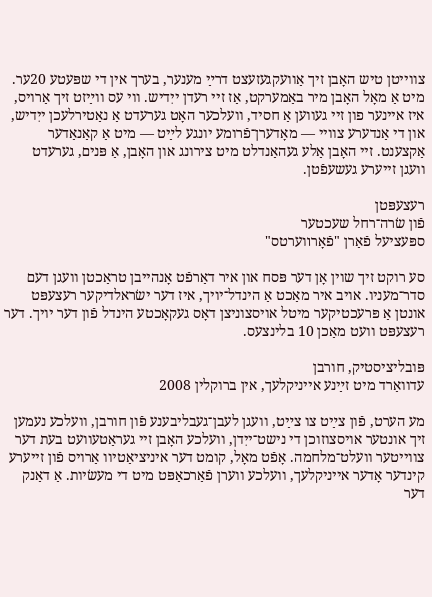צווייטן טיש האָבן זיך אַוועקגעזעצט דרײַ מענער, בערך אין די שפּעטע 20ער. מיט אַ מאָל האָבן מיר באַמערקט, אַז זיי רעדן ייִדיש. ווי עס ווײַזט זיך אַרויס, איז איינער פון זיי געווען אַ חסיד, וועלכער האָט גערעדט אַ נאַטירלעכן ייִדיש, און די אַנדערע צוויי — מאָדערן־פֿרומע יונגע לײַט — מיט אַ קאַנאַדער אַקצענט. זיי האָבן אַלע געהאַנדלט מיט צירונג און האָבן, אַ פּנים, גערעדט וועגן זייערע געשעפֿטן.

רעצעפּטן
פֿון שׂרה־רחל שעכטער
ספּעציעל פֿאַרן "פֿאָרװערטס"

סע רוקט זיך שוין אָן דער פּסח און איר דאַרפֿט אָנהייבן טראַכטן וועגן דעם סדר־מעניו. אויב איר מאַכט אַ הינדל־יויך, איז דער ישׂראלדיקער רעצעפּט אונטן אַ פּרעכטיקער מיטל אויסצוניצן דאָס געקאָכטע הינדל פֿון דער יויך. דער רעצעפּט וועט מאַכן 10 בלינצעס.

פּובליציסטיק, חורבן
עדוואַרד מיט זײַנע אייניקלעך, אין ברוקלין 2008

מע הערט, פֿון צײַט צו צײַט, וועגן לעבן־געבליבענע פֿון חורבן, וועלכע נעמען זיך אונטער אויסצוזוכן די נישט־ייִדן, וועלכע האָבן זיי געראַטעוועט בעת דער צווייטער וועלט־מלחמה. אָפֿט מאָל, קומט דער איניציאַטיוו אַרויס פֿון זייערע קינדער אָדער אייניקלעך, וועלכע ווערן פֿאַרכאַפּט מיט די מעשׂיות. אַ דאַנק דער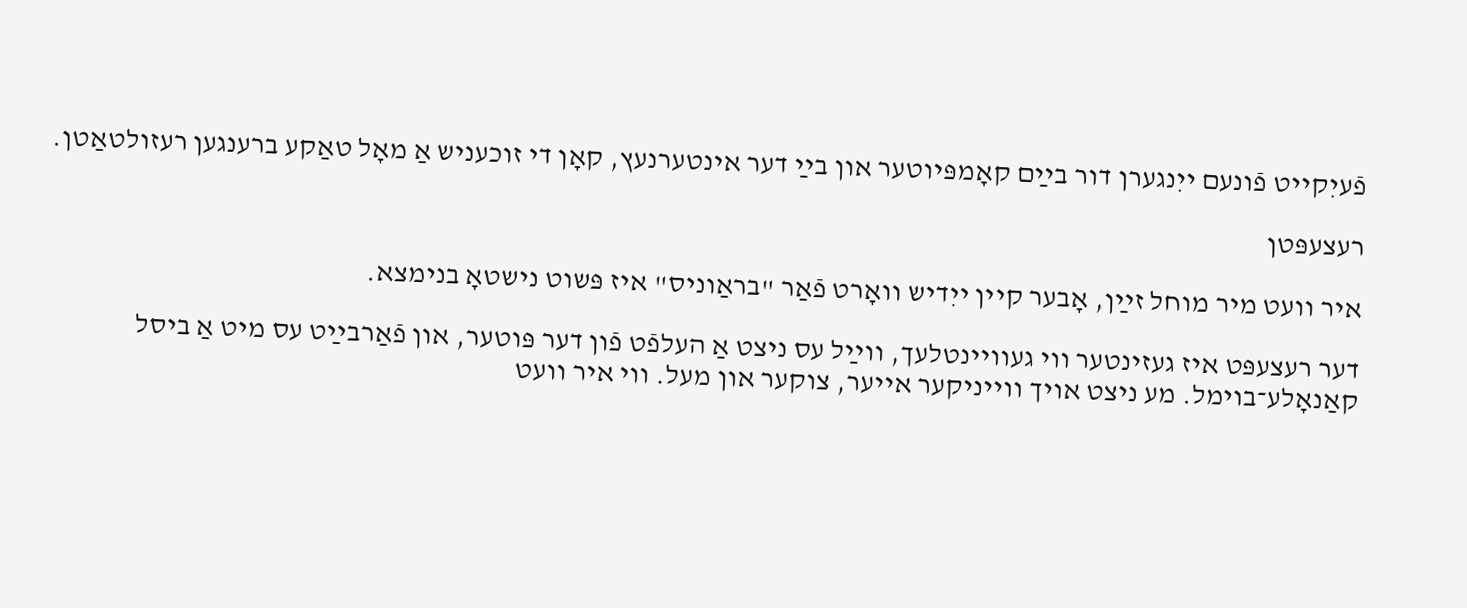פֿעיִקייט פֿונעם ייִנגערן דור בײַם קאָמפּיוטער און בײַ דער אינטערנעץ, קאָן די זוכעניש אַ מאָל טאַקע ברענגען רעזולטאַטן.

רעצעפּטן

איר וועט מיר מוחל זײַן, אָבער קיין ייִדיש וואָרט פֿאַר "בראַוניס" איז פּשוט נישטאָ בנימצא.

דער רעצעפּט איז געזינטער ווי געוויינטלעך, ווײַל עס ניצט אַ העלפֿט פֿון דער פּוטער, און פֿאַרבײַט עס מיט אַ ביסל קאַנאָלע־בוימל. מע ניצט אויך ווייניקער אייער, צוקער און מעל. ווי איר וועט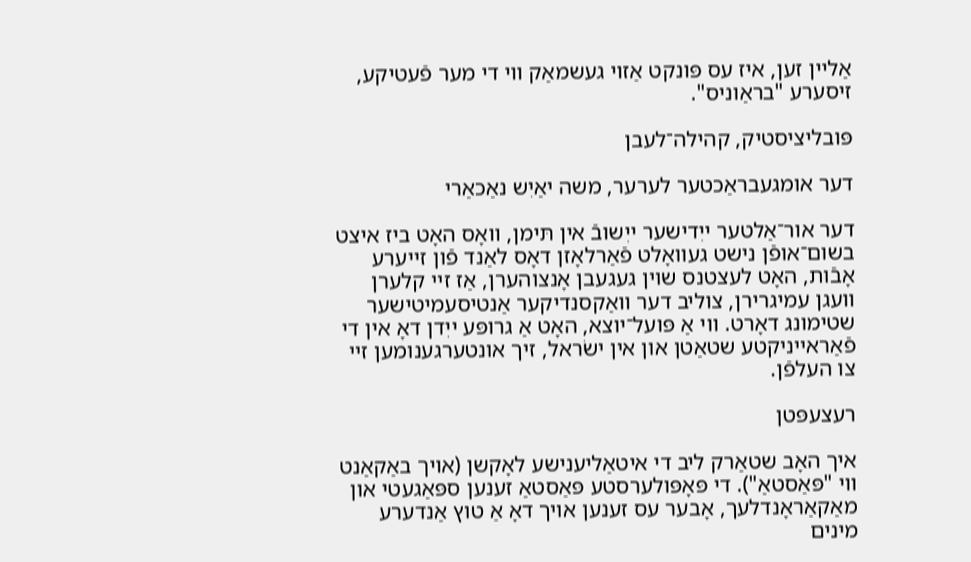אַליין זען, איז עס פּונקט אַזוי געשמאַק ווי די מער פֿעטיקע, זיסערע "בראַוניס".

פּובליציסטיק, קהילה־לעבן

דער אומגעבראַכטער לערער, משה יאַיִש נאַכאַרי

דער אור־אַלטער ייִדישער ייִשובֿ אין תּימן, וואָס האָט ביז איצט בשום־אופֿן נישט געוואָלט פֿאַרלאָזן דאָס לאַנד פֿון זייערע אָבֿות, האָט לעצטנס שוין געגעבן אָנצוהערן, אַז זיי קלערן וועגן עמיגרירן, צוליב דער וואַקסנדיקער אַנטיסעמיטישער שטימונג דאָרט. ווי אַ פּועל־יוצא, האָט אַ גרופּע ייִדן דאָ אין די פֿאַראייניקטע שטאַטן און אין ישׂראל, זיך אונטערגענומען זיי צו העלפֿן.

רעצעפּטן

איך האָב שטאַרק ליב די איטאַליענישע לאָקשן (אויך באַקאַנט ווי "פּאַסטאַ"). די פּאָפּולערסטע פּאַסטאַ זענען ספּאַגעטי און מאַקאַראָנדלעך, אָבער עס זענען אויך דאָ אַ טוץ אַנדערע מינים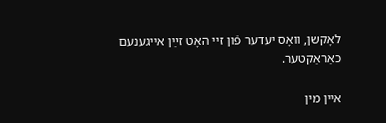לאָקשן, וואָס יעדער פֿון זיי האָט זײַן אייגענעם כאַראַקטער.

איין מין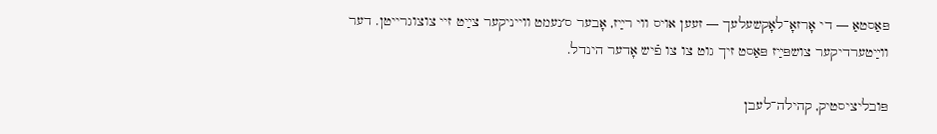פּאַסטאַ — די אָרזאָ־לאָקשעלעך — זעען אויס ווי רײַז, אָבער ס׳נעמט ווייניקער צײַט זיי צוצוגרייטן. דער ווײַטערדיקער צושפּײַז פּאַסט זיך גוט צו צו פֿיש אָדער הינדל.

פּובליציסטיק, קהילה־לעבן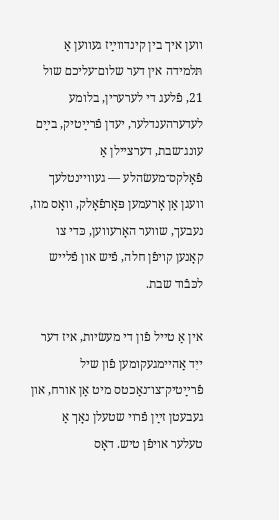ווען איך בין קינדווײַז געווען אַ תּלמידה אין דער שלום־עליכם שול 21, פֿלעג די לערערין, בלומע לעדערהענדלער, יעדן פֿרײַטיק, בײַם עונג־שבת, דערציילן אַ פֿאָלקס־מעשׂהלע — געוויינטלעך וועגן אַן אָרעמען פּאָרפֿאָלק, וואָס מוז, נעבעך, שווער האָרעווען, כּדי צו קאָנען קויפֿן חלה, פֿיש און פֿלייש לכּבֿוד שבת.

אין אַ טייל פֿון די מעשׂיות, איז דער ייִד אַהיימגעקומען פֿון שיל פֿרײַטיק־צו־נאַכטס מיט אַן אורח, און געבעטן זײַן פֿרוי שטעלן נאָך אַ טעלער אויפֿן טיש. דאָס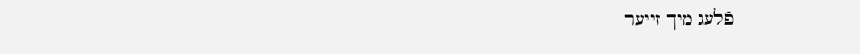פֿלעג מיך זייער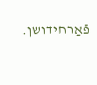פֿאַרחידושן.